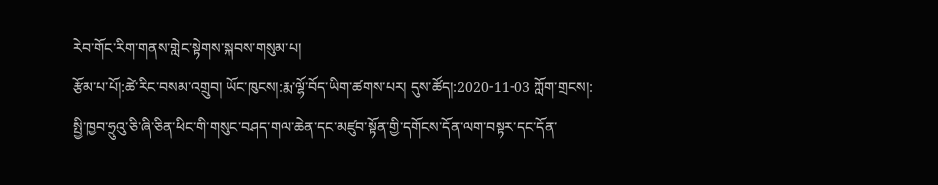རེབ་གོང་རིག་གནས་གླེང་སྟེགས་སྐབས་གསུམ་པ།
རྩོམ་པ་པོ།:ཚེ་རིང་བསམ་འགྲུབ། ཡོང་ཁུངས།:རྨ་ལྷོ་བོད་ཡིག་ཚགས་པར། དུས་ཚོད།:2020-11-03 ཀློག་གྲངས།:
སྤྱི་ཁྱབ་ཧྲུའུ་ཅི་ཞི་ཅིན་ཕིང་གི་གསུང་བཤད་གལ་ཆེན་དང་མཛུབ་སྟོན་གྱི་དགོངས་དོན་ལག་བསྟར་དང་དོན་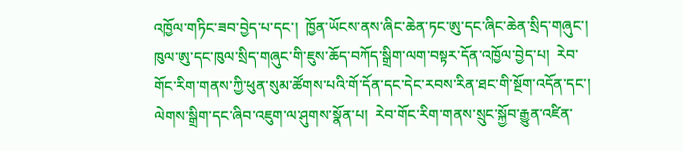འཁྱོལ་གཏིང་ཟབ་བྱེད་པ་དང་།  ཁྱོན་ཡོངས་ནས་ཞིང་ཆེན་ཏང་ཨུ་དང་ཞིང་ཆེན་སྲིད་གཞུང་། ཁུལ་ཨུ་དང་ཁུལ་སྲིད་གཞུང་གི་ཇུས་ཆོད་བཀོད་སྒྲིག་ལག་བསྟར་དོན་འཁྱོལ་བྱེད་པ།  རེབ་གོང་རིག་གནས་ཀྱི་ཕུན་སུམ་ཚོགས་པའི་གོ་དོན་དང་དེང་རབས་རིན་ཐང་གི་སྔོག་འདོན་དང་།  ལེགས་སྒྲིག་དང་ཞིབ་འཇུག་ལ་ཤུགས་སྣོན་པ།  རེབ་གོང་རིག་གནས་སྲུང་སྐྱོབ་རྒྱུན་འཛིན་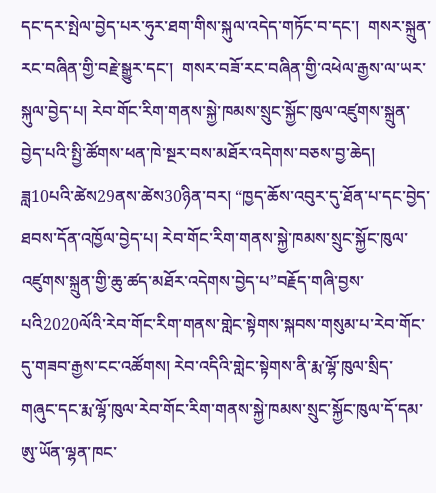དང་དར་སྤེལ་བྱེད་པར་ཧུར་ཐག་གིས་སྐུལ་འདེད་གཏོང་བ་དང་།  གསར་སྐྲུན་རང་བཞིན་གྱི་བརྗེ་སྒྱུར་དང་།  གསར་བཟོ་རང་བཞིན་གྱི་འཕེལ་རྒྱས་ལ་ཡར་སྐུལ་བྱེད་པ། རེབ་གོང་རིག་གནས་སྐྱེ་ཁམས་སྲུང་སྐྱོང་ཁུལ་འཛུགས་སྐྲུན་བྱེད་པའི་སྤྱི་ཚོགས་ཕན་ཁེ་སྔར་བས་མཐོར་འདེགས་བཅས་བྱ་ཆེད། ཟླ10པའི་ཚེས29ནས་ཚེས30ཉིན་བར། “ཁྱད་ཆོས་འབུར་དུ་ཐོན་པ་དང་བྱེད་ཐབས་དོན་འཁྱོལ་བྱེད་པ། རེབ་གོང་རིག་གནས་སྐྱེ་ཁམས་སྲུང་སྐྱོང་ཁུལ་འཛུགས་སྐྲུན་གྱི་ཆུ་ཚད་མཐོར་འདེགས་བྱེད་པ”བརྗོད་གཞི་བྱས་པའི2020ལོའི་རེབ་གོང་རིག་གནས་གླེང་སྟེགས་སྐབས་གསུམ་པ་རེབ་གོང་དུ་གཟབ་རྒྱས་ངང་འཚོགས། རེབ་འདིའི་གླེང་སྟེགས་ནི་རྨ་ལྷོ་ཁུལ་སྲིད་གཞུང་དང་རྨ་ལྷོ་ཁུལ་རེབ་གོང་རིག་གནས་སྐྱེ་ཁམས་སྲུང་སྐྱོང་ཁུལ་དོ་དམ་ཨུ་ཡོན་ལྷན་ཁང་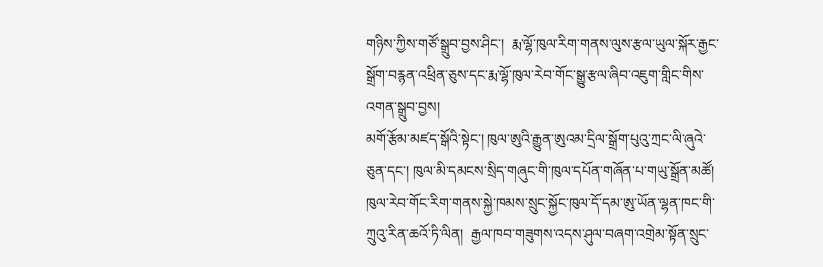གཉིས་ཀྱིས་གཙོ་སྒྲུབ་བྱས་ཤིང་།  རྨ་ལྷོ་ཁུལ་རིག་གནས་ལུས་རྩལ་ཡུལ་སྐོར་རྒྱང་སྒྲོག་བརྙན་འཕྲིན་ཅུས་དང་རྨ་ལྷོ་ཁུལ་རེབ་གོང་སྒྱུ་རྩལ་ཞིབ་འཇུག་གླིང་གིས་འགན་སྒྲུབ་བྱས།
མགོ་རྩོམ་མཛད་སྒོའི་སྟེང་། ཁུལ་ཨུའི་རྒྱུན་ཨུའམ་དྲིལ་སྒྲོག་པུའུ་ཀྲང་ལི་ཞུའེ་ཅུན་དང་། ཁུལ་མི་དམངས་སྲིད་གཞུང་གི་ཁུལ་དཔོན་གཞོན་པ་གཡུ་སྒྲོན་མཚོ།  ཁུལ་རེབ་གོང་རིག་གནས་སྐྱེ་ཁམས་སྲུང་སྐྱོང་ཁུལ་དོ་དམ་ཨུ་ཡོན་ལྷན་ཁང་གི་ཀྲུའུ་རིན་ཆའོ་ཏི་ལིན།  རྒྱལ་ཁབ་གཟུགས་འདས་ཤུལ་བཞག་འགྲེམ་སྟོན་སྲུང་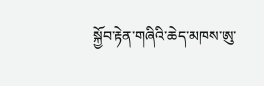སྐྱོབ་རྟེན་གཞིའི་ཆེད་མཁས་ཨུ་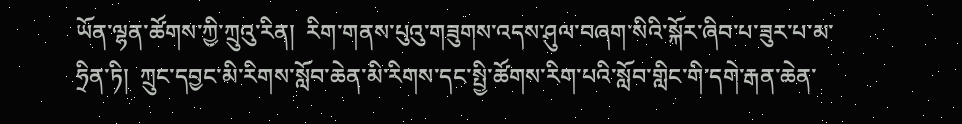ཡོན་ལྷན་ཚོགས་ཀྱི་ཀྲུའུ་རིན།  རིག་གནས་པུའུ་གཟུགས་འདས་ཤུལ་བཞག་སིའི་སྐོར་ཞིབ་པ་ཟུར་པ་མ་ཧྲིན་ཏི།  ཀྲུང་དབྱང་མི་རིགས་སློབ་ཆེན་མི་རིགས་དང་སྤྱི་ཚོགས་རིག་པའི་སློབ་གླིང་གི་དགེ་རྒན་ཆེན་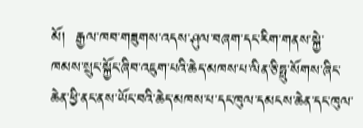མོ།  རྒྱལ་ཁབ་གཟུགས་འདས་ཤུལ་བཞག་དང་རིག་གནས་སྐྱེ་ཁམས་སྲུང་སྐྱོང་ཞིབ་འཇུག་པའི་ཆེད་མཁས་པ་ལིན་ཅི་ཧྥུ་སོགས་ཞིང་ཆེན་ཕྱི་ནང་ནས་ཡོང་བའི་ཆེད་མཁས་པ་དང་ཁུལ་དམངས་ཆེན་དང་ཁུལ་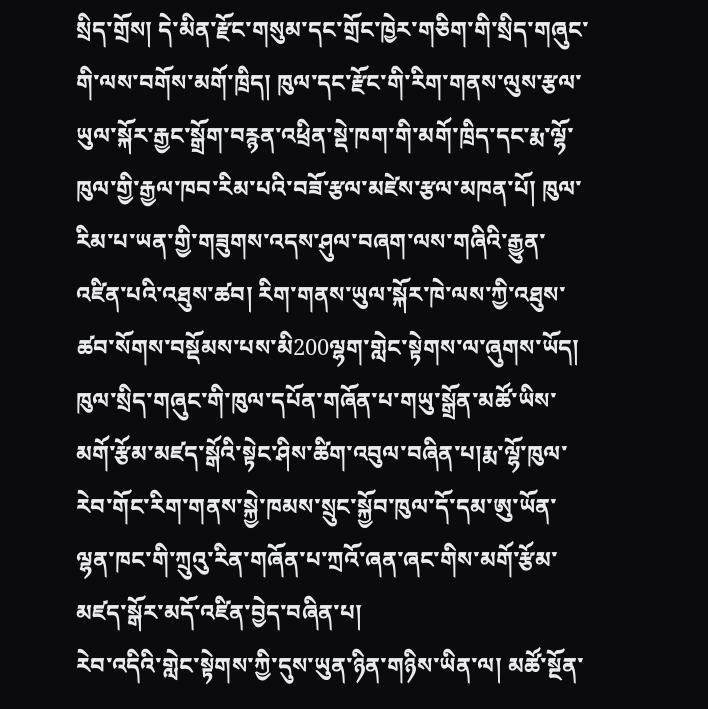སྲིད་གྲོས། དེ་མིན་རྫོང་གསུམ་དང་གྲོང་ཁྱེར་གཅིག་གི་སྲིད་གཞུང་གི་ལས་བགོས་མགོ་ཁྲིད། ཁུལ་དང་རྫོང་གི་རིག་གནས་ལུས་རྩལ་ཡུལ་སྐོར་རྒྱང་སྒྲོག་བརྙན་འཕྲིན་སྡེ་ཁག་གི་མགོ་ཁྲིད་དང་རྨ་ལྷོ་ཁུལ་གྱི་རྒྱལ་ཁབ་རིམ་པའི་བཟོ་རྩལ་མཛེས་རྩལ་མཁན་པོ། ཁུལ་རིམ་པ་ཡན་གྱི་གཟུགས་འདས་ཤུལ་བཞག་ལས་གཞིའི་རྒྱུན་འཛིན་པའི་འཐུས་ཚབ། རིག་གནས་ཡུལ་སྐོར་ཁེ་ལས་ཀྱི་འཐུས་ཚབ་སོགས་བསྡོམས་པས་མི200ལྷག་གླེང་སྟེགས་ལ་ཞུགས་ཡོད།
ཁུལ་སྲིད་གཞུང་གི་ཁུལ་དཔོན་གཞོན་པ་གཡུ་སྒྲོན་མཚོ་ཡིས་མགོ་རྩོམ་མཛད་སྒོའི་སྟེང་ཤིས་ཚིག་འབུལ་བཞིན་པ།རྨ་ལྷོ་ཁུལ་རེབ་གོང་རིག་གནས་སྐྱེ་ཁམས་སྲུང་སྐྱོབ་ཁུལ་དོ་དམ་ཨུ་ཡོན་ལྷན་ཁང་གི་ཀྲུའུ་རིན་གཞོན་པ་ཀྲའོ་ཞན་ཞང་གིས་མགོ་རྩོམ་མཛད་སྒོར་མདོ་འཛིན་བྱེད་བཞིན་པ།
རེབ་འདིའི་གླེང་སྟེགས་ཀྱི་དུས་ཡུན་ཉིན་གཉིས་ཡིན་ལ། མཚོ་སྔོན་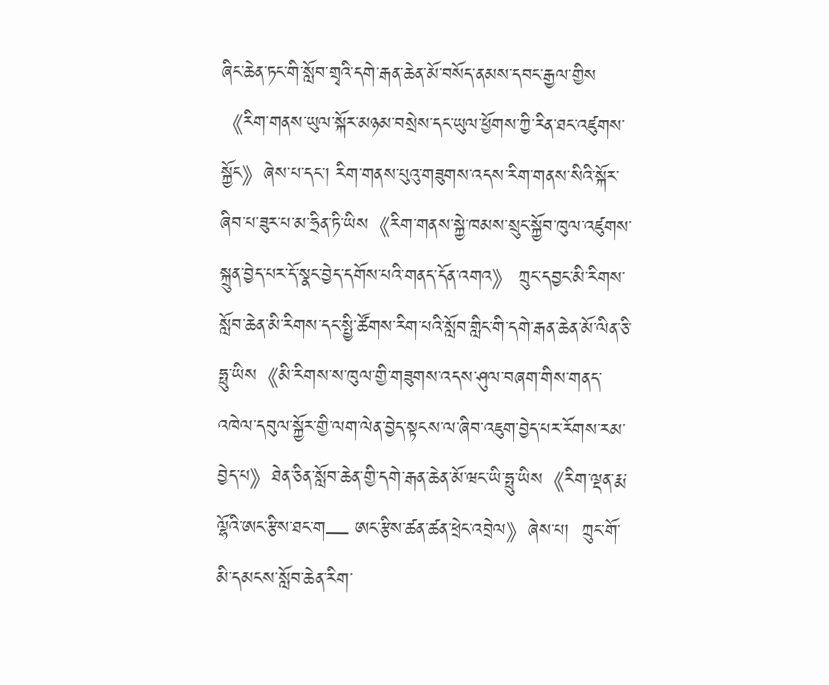ཞིང་ཆེན་ཏང་གི་སློབ་གྲྭའི་དགེ་རྒན་ཆེན་མོ་བསོད་ནམས་དབང་རྒྱལ་གྱིས《རིག་གནས་ཡུལ་སྐོར་མཉམ་བསྲེས་དང་ཡུལ་ཕྱོགས་ཀྱི་རིན་ཐང་འཛུགས་སྐྱོང》ཞེས་པ་དང་། རིག་གནས་པུའུ་གཟུགས་འདས་རིག་གནས་སིའི་སྐོར་ཞིབ་པ་ཟུར་པ་མ་ཧྲིན་ཏི་ཡིས《རིག་གནས་སྐྱེ་ཁམས་སྲུང་སྐྱོབ་ཁུལ་འཛུགས་སྐྲུན་བྱེད་པར་དོ་སྣང་བྱེད་དགོས་པའི་གནད་དོན་འགའ》 ཀྲུང་དབྱང་མི་རིགས་སློབ་ཆེན་མི་རིགས་དང་སྤྱི་ཚོགས་རིག་པའི་སློབ་གླིང་གི་དགེ་རྒན་ཆེན་མོ་ལིན་ཅི་ཧྥུ་ཡིས《མི་རིགས་ས་ཁུལ་གྱི་གཟུགས་འདས་ཤུལ་བཞག་གིས་གནད་འཁེལ་དབུལ་སྐྱོར་གྱི་ལག་ལེན་བྱེད་སྟངས་ལ་ཞིབ་འཇུག་བྱེད་པར་རོགས་རམ་བྱེད་པ》ཐེན་ཅིན་སློབ་ཆེན་གྱི་དགེ་རྒན་ཆེན་མོ་ཝང་ཡི་ཧྥུ་ཡིས《རིག་ལྡན་རྨ་ལྷོའི་ཨང་རྩིས་ཐང་ག— ཨང་རྩིས་ཚན་ཚན་ཕྲེང་འབྲེལ》ཞེས་པ།  ཀྲུང་གོ་མི་དམངས་སློབ་ཆེན་རིག་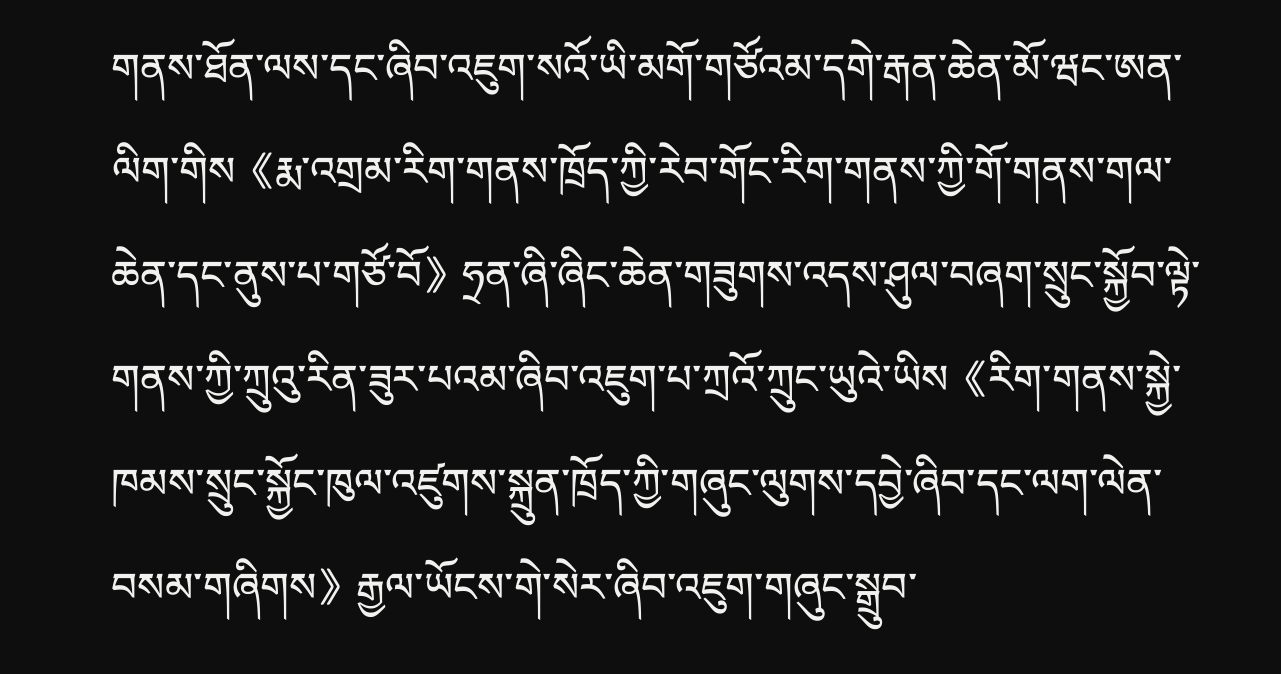གནས་ཐོན་ལས་དང་ཞིབ་འཇུག་སའོ་ཡི་མགོ་གཙོའམ་དགེ་རྒན་ཆེན་མོ་ཝང་ཨན་ལིག་གིས《རྨ་འགྲམ་རིག་གནས་ཁྲོད་ཀྱི་རེབ་གོང་རིག་གནས་ཀྱི་གོ་གནས་གལ་ཆེན་དང་ནུས་པ་གཙོ་བོ》ཧྲན་ཞི་ཞིང་ཆེན་གཟུགས་འདས་ཤུལ་བཞག་སྲུང་སྐྱོབ་ལྟེ་གནས་ཀྱི་ཀྲུའུ་རིན་ཟུར་པའམ་ཞིབ་འཇུག་པ་ཀྲའོ་ཀྲུང་ཡུའེ་ཡིས《རིག་གནས་སྐྱེ་ཁམས་སྲུང་སྐྱོང་ཁུལ་འཛུགས་སྐྲུན་ཁྲོད་ཀྱི་གཞུང་ལུགས་དབྱེ་ཞིབ་དང་ལག་ལེན་བསམ་གཞིགས》རྒྱལ་ཡོངས་གེ་སེར་ཞིབ་འཇུག་གཞུང་སྒྲུབ་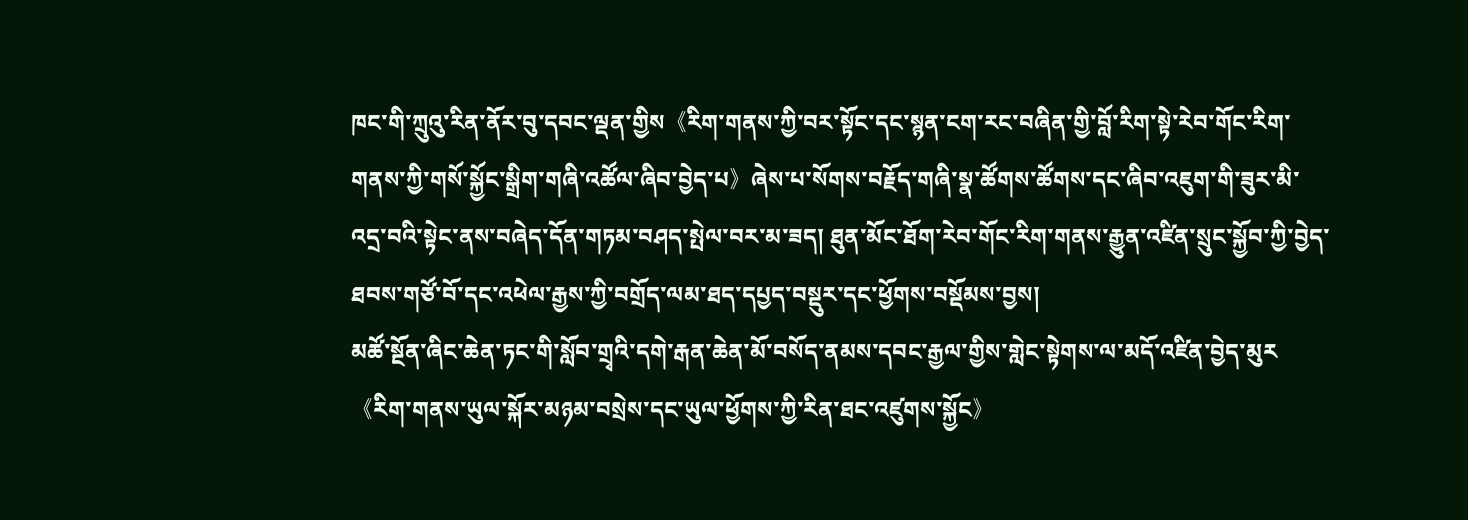ཁང་གི་ཀྲུའུ་རིན་ནོར་བུ་དབང་ལྡན་གྱིས《རིག་གནས་ཀྱི་བར་སྟོང་དང་སྙན་ངག་རང་བཞིན་གྱི་བློ་རིག་སྟེ་རེབ་གོང་རིག་གནས་ཀྱི་གསོ་སྐྱོང་སྒྲིག་གཞི་འཚོལ་ཞིབ་བྱེད་པ》ཞེས་པ་སོགས་བརྗོད་གཞི་སྣ་ཚོགས་ཚོགས་དང་ཞིབ་འཇུག་གི་ཟུར་མི་འདྲ་བའི་སྟེང་ནས་བཞེད་དོན་གཏམ་བཤད་སྤེལ་བར་མ་ཟད། ཐུན་མོང་ཐོག་རེབ་གོང་རིག་གནས་རྒྱུན་འཛིན་སྲུང་སྐྱོབ་ཀྱི་བྱེད་ཐབས་གཙོ་བོ་དང་འཕེལ་རྒྱས་ཀྱི་བགྲོད་ལམ་ཐད་དཔྱད་བསྡུར་དང་ཕྱོགས་བསྡོམས་བྱས།
མཚོ་སྔོན་ཞིང་ཆེན་ཏང་གི་སློབ་གྲྭའི་དགེ་རྒན་ཆེན་མོ་བསོད་ནམས་དབང་རྒྱལ་གྱིས་གླེང་སྟེགས་ལ་མདོ་འཛིན་བྱེད་མུར《རིག་གནས་ཡུལ་སྐོར་མཉམ་བསྲེས་དང་ཡུལ་ཕྱོགས་ཀྱི་རིན་ཐང་འཛུགས་སྐྱོང》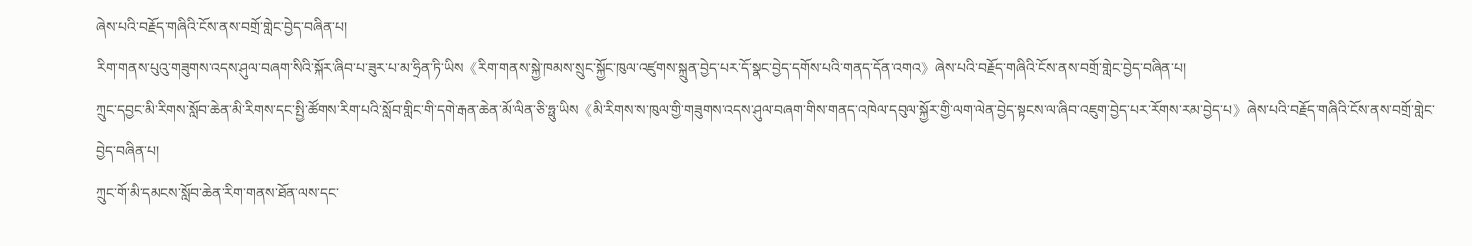ཞེས་པའི་བརྗོད་གཞིའི་ངོས་ནས་བགྲོ་གླེང་བྱེད་བཞིན་པ།
རིག་གནས་པུའུ་གཟུགས་འདས་ཤུལ་བཞག་སིའི་སྐོར་ཞིབ་པ་ཟུར་པ་མ་ཧྲིན་ཏི་ཡིས《རིག་གནས་སྐྱེ་ཁམས་སྲུང་སྐྱོང་ཁུལ་འཛུགས་སྐྲུན་བྱེད་པར་དོ་སྣང་བྱེད་དགོས་པའི་གནད་དོན་འགའ》ཞེས་པའི་བརྗོད་གཞིའི་ངོས་ནས་བགྲོ་གླེང་བྱེད་བཞིན་པ།
ཀྲུང་དབྱང་མི་རིགས་སློབ་ཆེན་མི་རིགས་དང་སྤྱི་ཚོགས་རིག་པའི་སློབ་གླིང་གི་དགེ་རྒན་ཆེན་མོ་ལིན་ཅི་ཧྥུ་ཡིས《མི་རིགས་ས་ཁུལ་གྱི་གཟུགས་འདས་ཤུལ་བཞག་གིས་གནད་འཁེལ་དབུལ་སྐྱོར་གྱི་ལག་ལེན་བྱེད་སྟངས་ལ་ཞིབ་འཇུག་བྱེད་པར་རོགས་རམ་བྱེད་པ》ཞེས་པའི་བརྗོད་གཞིའི་ངོས་ནས་བགྲོ་གླེང་བྱེད་བཞིན་པ།
ཀྲུང་གོ་མི་དམངས་སློབ་ཆེན་རིག་གནས་ཐོན་ལས་དང་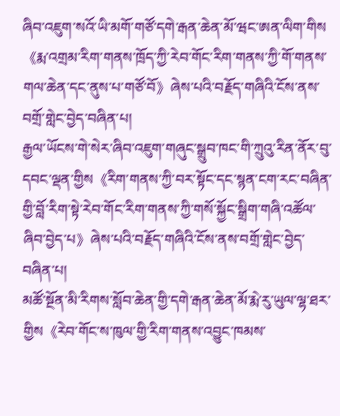ཞིབ་འཇུག་སའོ་ཡི་མགོ་གཙོ་དགེ་རྒན་ཆེན་མོ་ཝང་ཨན་ལིག་གིས《རྨ་འགྲམ་རིག་གནས་ཁྲོད་ཀྱི་རེབ་གོང་རིག་གནས་ཀྱི་གོ་གནས་གལ་ཆེན་དང་ནུས་པ་གཙོ་བོ》ཞེས་པའི་བརྗོད་གཞིའི་ངོས་ནས་བགྲོ་གླེང་བྱེད་བཞིན་པ།
རྒྱལ་ཡོངས་གེ་སེར་ཞིབ་འཇུག་གཞུང་སྒྲུབ་ཁང་གི་ཀྲུའུ་རིན་ནོར་བུ་དབང་ལྡན་གྱིས《རིག་གནས་ཀྱི་བར་སྟོང་དང་སྙན་ངག་རང་བཞིན་གྱི་བློ་རིག་སྟེ་རེབ་གོང་རིག་གནས་ཀྱི་གསོ་སྐྱོང་སྒྲིག་གཞི་འཚོལ་ཞིབ་བྱེད་པ》ཞེས་པའི་བརྗོད་གཞིའི་ངོས་ནས་བགྲོ་གླེང་བྱེད་བཞིན་པ།
མཚོ་སྔོན་མི་རིགས་སློབ་ཆེན་གྱི་དགེ་རྒན་ཆེན་མོ་རྨེ་རུ་ཡུལ་ལྷ་ཐར་གྱིས《རེབ་གོང་ས་ཁུལ་གྱི་རིག་གནས་འབྱུང་ཁམས་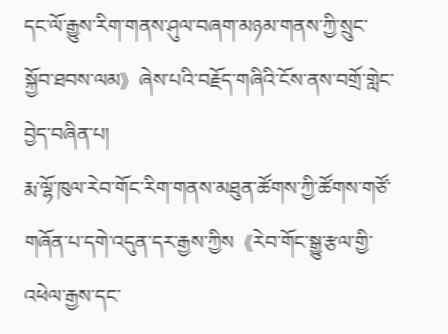དང་ལོ་རྒྱུས་རིག་གནས་ཤུལ་བཞག་མཉམ་གནས་ཀྱི་སྲུང་སྐྱོབ་ཐབས་ལམ》ཞེས་པའི་བརྗོད་གཞིའི་ངོས་ནས་བགྲོ་གླེང་བྱེད་བཞིན་པ།
རྨ་ལྷོ་ཁུལ་རེབ་གོང་རིག་གནས་མཐུན་ཚོགས་ཀྱི་ཚོགས་གཙོ་གཞོན་པ་དགེ་འདུན་དར་རྒྱས་ཀྱིས《རེབ་གོང་སྒྱུ་རྩལ་གྱི་འཕེལ་རྒྱས་དང་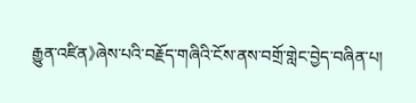རྒྱུན་འཛིན》ཞེས་པའི་བརྗོད་གཞིའི་ངོས་ནས་བགྲོ་གླེང་བྱེད་བཞིན་པ།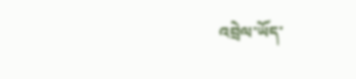འབྲེལ་ཡོད་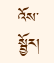འོས་སྦྱོར།